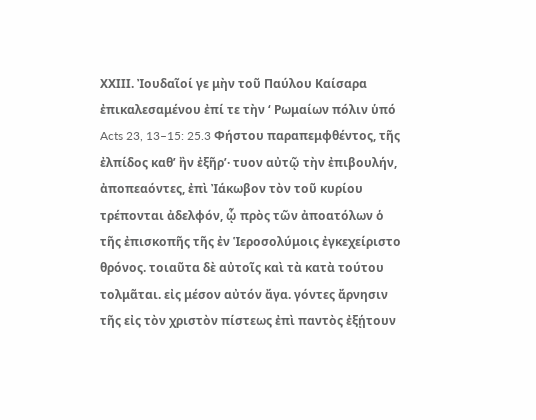ΧΧΙΙΙ. Ἰουδαῖοί γε μὴν τοῦ Παύλου Καίσαρα ἐπικαλεσαμένου ἐπί τε τὴν ‘ Ρωμαίων πόλιν ὑπό Acts 23, 13–15: 25.3 Φήστου παραπεμφθέντος, τῆς ἐλπίδος καθ’ ἢν ἐξῆρ’· τυον αὐτῷ τὴν ἐπιβουλήν, ἀποπεαόντες, ἐπὶ Ἰάκωβον τὸν τοῦ κυρίου τρέπονται ἀδελφόν, ᾧ πρὸς τῶν ἀποατόλων ὁ τῆς ἐπισκοπῆς τῆς ἐν Ἱεροσολύμοις ἐγκεχείριστο θρόνος. τοιαῦτα δὲ αὐτοῖς καὶ τὰ κατὰ τούτου τολμᾶται. εἰς μέσον αὐτόν ἄγα. γόντες ἄρνησιν τῆς εἰς τὸν χριστὸν πίστεως ἐπὶ παντὸς ἐξῄτουν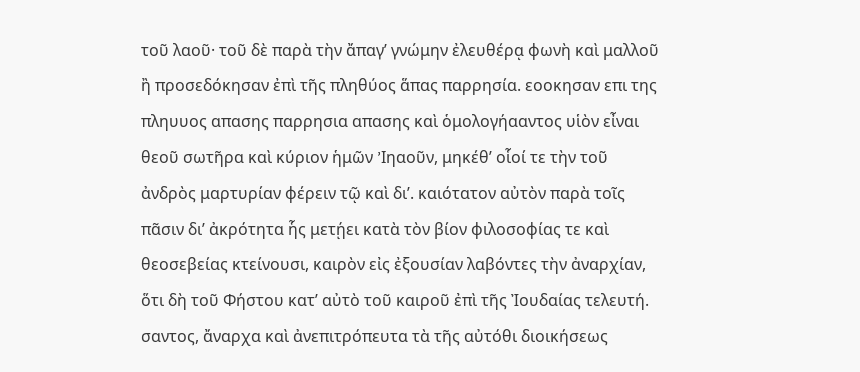τοῦ λαοῦ· τοῦ δὲ παρὰ τὴν ἄπαγ’ γνώμην ἐλευθέρᾳ φωνὴ καὶ μαλλοῦ ἢ προσεδόκησαν ἐπὶ τῆς πληθύος ἅπας παρρησία. εοοκησαν επι της πληυυος απασης παρρησια απασης καὶ ὁμολογήααντος υἱὸν εἶναι θεοῦ σωτῆρα καὶ κύριον ἡμῶν ’Iηαοῦν, μηκέθ’ οἷοί τε τὴν τοῦ ἀνδρὸς μαρτυρίαν φέρειν τῷ καὶ δι’. καιότατον αὐτὸν παρὰ τοῖς πᾶσιν δι’ ἀκρότητα ἧς μετῄει κατὰ τὸν βίον φιλοσοφίας τε καὶ θεοσεβείας κτείνουσι, καιρὸν εἰς ἐξουσίαν λαβόντες τὴν ἀναρχίαν, ὅτι δὴ τοῦ Φήστου κατ’ αὐτὸ τοῦ καιροῦ ἐπὶ τῆς Ἰουδαίας τελευτή. σαντος, ἄναρχα καὶ ἀνεπιτρόπευτα τὰ τῆς αὐτόθι διοικήσεως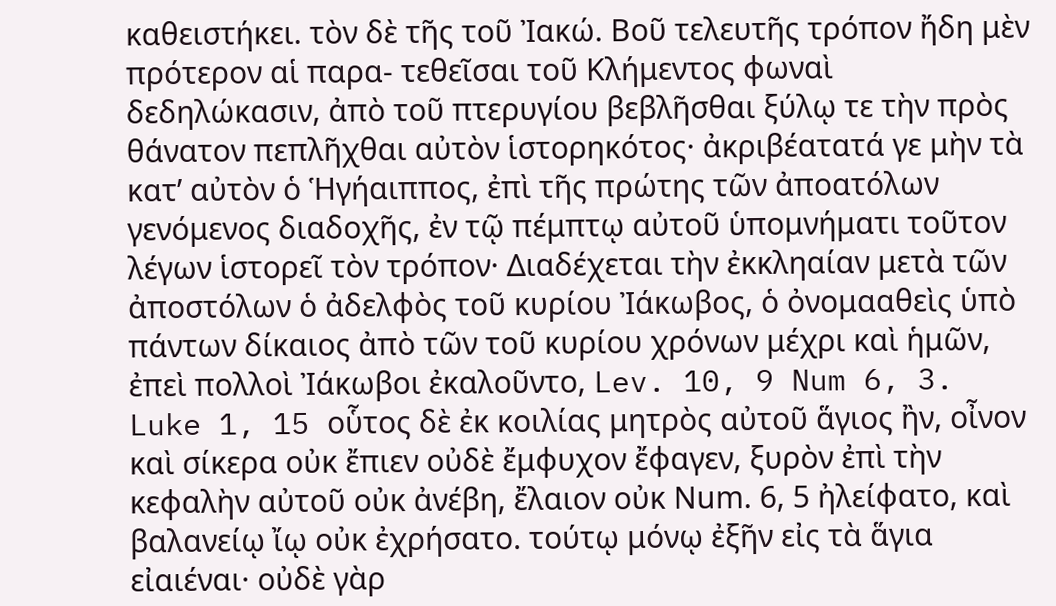καθειστήκει. τὸν δὲ τῆς τοῦ Ἰακώ. Βοῦ τελευτῆς τρόπον ἤδη μὲν πρότερον αἱ παρα- τεθεῖσαι τοῦ Κλήμεντος φωναὶ δεδηλώκασιν, ἀπὸ τοῦ πτερυγίου βεβλῆσθαι ξύλῳ τε τὴν πρὸς θάνατον πεπλῆχθαι αὐτὸν ἱστορηκότος· ἀκριβέατατά γε μὴν τὰ κατ’ αὐτὸν ὁ Ἡγήαιππος, ἐπὶ τῆς πρώτης τῶν ἀποατόλων γενόμενος διαδοχῆς, ἐν τῷ πέμπτῳ αὐτοῦ ὑπομνήματι τοῦτον λέγων ἱστορεῖ τὸν τρόπον· Διαδέχεται τὴν ἐκκληαίαν μετὰ τῶν ἀποστόλων ὁ ἀδελφὸς τοῦ κυρίου Ἰάκωβος, ὁ ὀνομααθεὶς ὑπὸ πάντων δίκαιος ἀπὸ τῶν τοῦ κυρίου χρόνων μέχρι καὶ ἡμῶν, ἐπεὶ πολλοὶ Ἰάκωβοι ἐκαλοῦντο, Lev. 10, 9 Num 6, 3. Luke 1, 15 οὗτος δὲ ἐκ κοιλίας μητρὸς αὐτοῦ ἅγιος ἢν, οἶνον καὶ σίκερα οὐκ ἔπιεν οὐδὲ ἔμφυχον ἔφαγεν, ξυρὸν ἐπὶ τὴν κεφαλὴν αὐτοῦ οὐκ ἀνέβη, ἔλαιον οὐκ Νum. 6, 5 ἠλείφατο, καὶ βαλανείῳ ἴῳ οὐκ ἐχρήσατο. τούτῳ μόνῳ ἐξῆν εἰς τὰ ἅγια εἰαιέναι· οὐδὲ γὰρ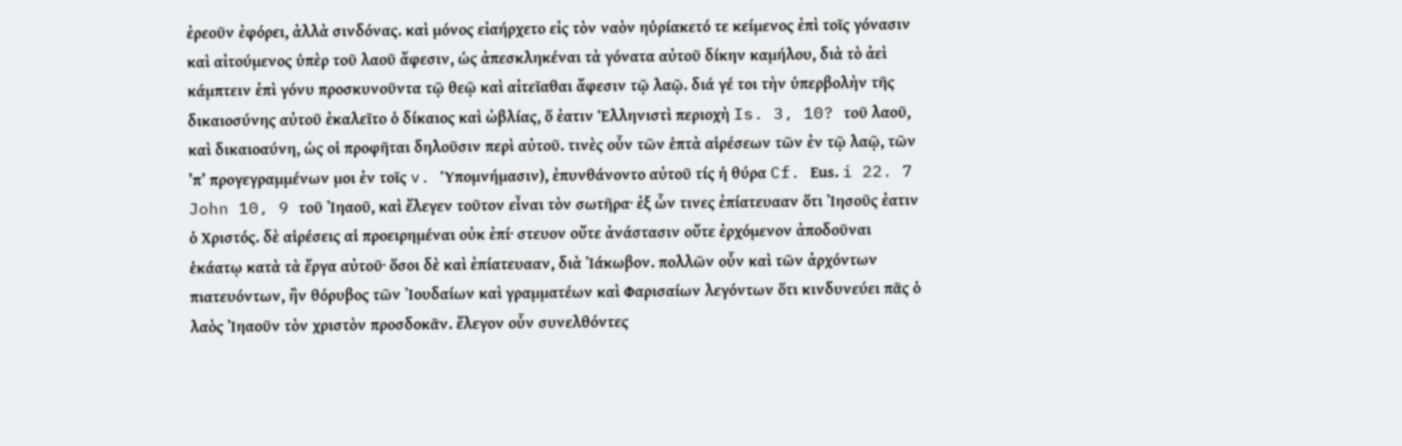ἐρεοῦν ἐφόρει, ἀλλὰ σινδόνας. καὶ μόνος εἰαήρχετο εἰς τὸν ναὸν ηὑρίακετό τε κείμενος ἐπὶ τοῖς γόνασιν καὶ αἰτούμενος ὑπὲρ τοῦ λαοῦ ἄφεσιν, ὡς ἀπεσκληκέναι τὰ γόνατα αὐτοῦ δίκην καμήλου, διὰ τὸ ἀεὶ κάμπτειν ἐπὶ γόνυ προσκυνοῦντα τῷ θεῷ καὶ αἰτεῖαθαι ἄφεσιν τῷ λαῷ. διά γέ τοι τὴν ὑπερβολὴν τῆς δικαιοσύνης αὐτοῦ ἐκαλεῖτο ὁ δίκαιος καὶ ὠβλίας, ὅ ἐατιν Ἑλληνιστὶ περιοχὴ Is. 3, 10? τοῦ λαοῦ, καὶ δικαιοαύνη, ὡς οἱ προφῆται δηλοῦσιν περὶ αὐτοῦ. τινὲς οὗν τῶν ἑπτὰ αἱρέσεων τῶν ἐν τῷ λαῷ, τῶν ’π’ προγεγραμμένων μοι ἐν τοῖς v. Ὑπομνήμασιν), ἐπυνθάνοντο αὐτοῦ τίς ἡ θύρα Cf. Εus. i 22. 7 John 10, 9 τοῦ Ἰηαοῦ, καὶ ἔλεγεν τοῦτον εἶναι τὸν σωτῆρα· ἐξ ὧν τινες ἐπίατευααν ὅτι Ἰησοῦς ἐατιν ὁ Χριστός. δὲ αἱρέσεις αἱ προειρημέναι οὐκ ἐπί· στευον οὔτε ἀνάστασιν οὔτε ἐρχόμενον ἀποδοῦναι ἑκάατῳ κατὰ τὰ ἔργα αὐτοῦ· ὅσοι δὲ καὶ ἐπίατευααν, διὰ Ἰάκωβον. πολλῶν οὗν καὶ τῶν ἀρχόντων πιατευόντων, ἢν θόρυβος τῶν Ἰουδαίων καὶ γραμματέων καὶ Φαρισαίων λεγόντων ὅτι κινδυνεύει πᾶς ὁ λαὸς Ἰηαοῦν τὸν χριστὸν προσδοκᾶν. ἔλεγον οὗν συνελθόντες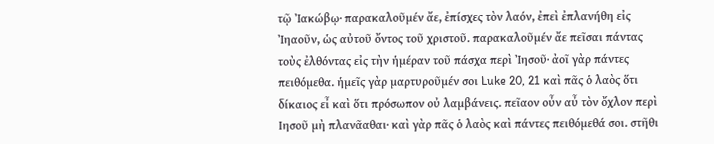τῷ Ἰακώβῳ· παρακαλοῦμέν ἄε, ἐπίσχες τὸν λαόν, ἐπεὶ ἐπλανήθη εἰς Ἰηαοῦν, ὡς αὐτοῦ ὄντος τοῦ χριστοῦ. παρακαλοῦμέν ἄε πεῖσαι πάντας τοὺς ἐλθόντας εἰς τὴν ἡμέραν τοῦ πάσχα περὶ Ἰησοῦ· ἀοῖ γὰρ πάντες πειθόμεθα. ἡμεῖς γὰρ μαρτυροῦμέν σοι Luke 20, 21 καὶ πᾶς ὁ λαὸς ὅτι δίκαιος εἶ καὶ ὅτι πρόσωπον οὐ λαμβάνεις. πεῖαον οὖν αὖ τὸν ὄχλον περὶ Ιησοῦ μὴ πλανᾶαθαι· καὶ γὰρ πᾶς ὁ λαὸς καὶ πάντες πειθόμεθά σοι. στῆθι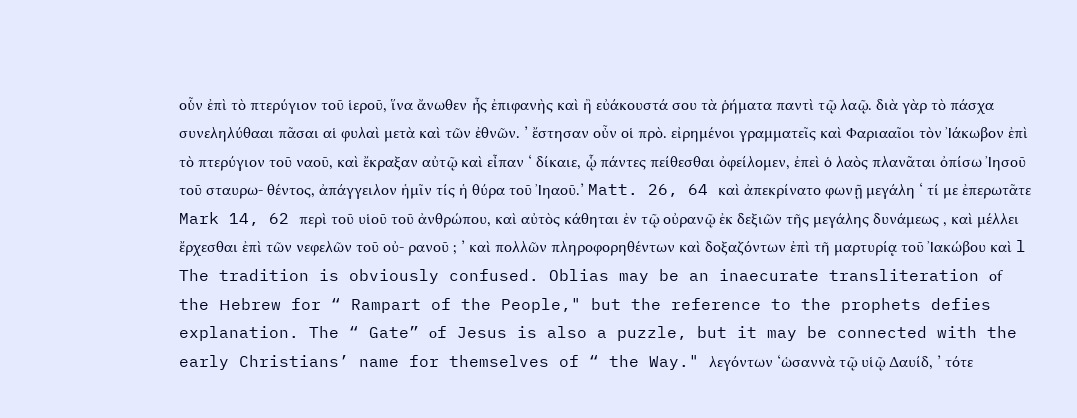οὗν ἐπὶ τὸ πτερύγιον τοῦ ἱεροῦ, ἵνα ἄνωθεν ἦς ἐπιφανὴς καὶ ἢ εὐάκουστά σου τὰ ῥήματα παντὶ τῷ λαῷ. διὰ γὰρ τὸ πάσχα συνεληλύθααι πᾶσαι αἱ φυλαὶ μετὰ καὶ τῶν ἐθνῶν. ’ ἔστησαν οὖν οἱ πρὸ. εἰρημένοι γραμματεῖς καὶ Φαριααῖοι τὸν Ἰάκωβον ἐπὶ τὸ πτερύγιον τοῦ ναοῦ, καὶ ἔκραξαν αὐτῷ καὶ εἶπαν ‘ δίκαιε, ᾧ πάντες πείθεσθαι ὀφείλομεν, ἐπεὶ ὁ λαὸς πλανᾶται ὀπίσω Ἰησοῦ τοῦ σταυρω- θέντος, ἀπάγγειλον ἡμῖν τίς ἡ θύρα τοῦ Ἰηαοῦ.’ Matt. 26, 64 καὶ ἀπεκρίνατο φωνῇ μεγάλη ‘ τί με ἐπερωτᾶτε Mark 14, 62 περὶ τοῦ υἱοῦ τοῦ ἀνθρώπου, καὶ αὐτὸς κάθηται ἐν τῷ οὐρανῷ ἐκ δεξιῶν τῆς μεγάλης δυνάμεως , καὶ μέλλει ἔρχεσθαι ἐπὶ τῶν νεφελῶν τοῦ οὐ- ρανοῦ ; ’ καὶ πολλῶν πληροφορηθέντων καὶ δοξαζόντων ἐπὶ τῆ μαρτυρίᾳ τοῦ Ἰακώβου καὶ l The tradition is obviously confused. Oblias may be an inaecurate transliteration οf the Ηebrew for “ Rampart of the People," but the reference to the prophets defies explanation. The “ Gate” οf Jesus is also a puzzle, but it may be connected with the early Christians’ name for themselves of “ the Way." λεγόντων ‘ὡσαννὰ τῷ υἱῷ Δαυίδ, ’ τότε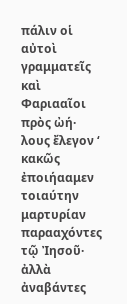πάλιν οἱ αὐτοὶ γραμματεῖς καὶ Φαριααῖοι πρὸς ὠή· λους ἔλεγον ‘ κακῶς ἐποιήααμεν τοιαύτην μαρτυρίαν παρααχόντες τῷ Ἰησοῦ· ἀλλὰ ἀναβάντες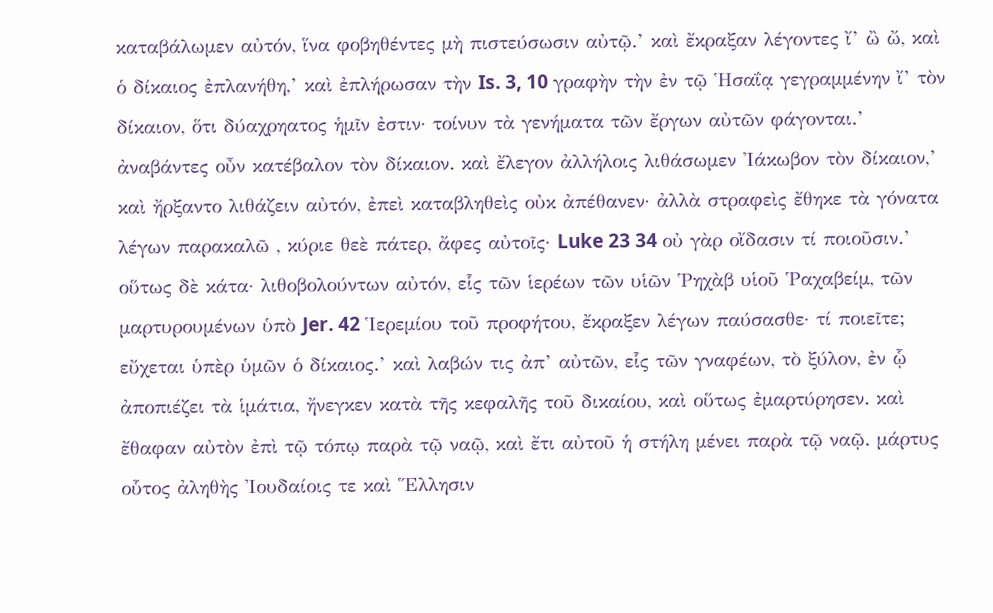καταβάλωμεν αὐτόν, ἵνα φοβηθέντες μὴ πιστεύσωσιν αὐτῷ.’ καὶ ἔκραξαν λέγοντες ἴ’ ὢ ὤ, καὶ ὁ δίκαιος ἐπλανήθη,’ καὶ ἐπλήρωσαν τὴν Is. 3, 10 γραφὴν τὴν ἐν τῷ Ἡσαΐᾳ γεγραμμένην ἴ’ τὸν δίκαιον, ὅτι δύαχρηατος ἡμῖν ἐστιν· τοίνυν τὰ γενήματα τῶν ἔργων αὐτῶν φάγονται.’ ἀναβάντες οὖν κατέβαλον τὸν δίκαιον. καὶ ἔλεγον ἀλλήλοις λιθάσωμεν Ἰάκωβον τὸν δίκαιον,’ καὶ ἤρξαντο λιθάζειν αὐτόν, ἐπεὶ καταβληθεὶς οὐκ ἀπέθανεν· ἀλλὰ στραφεὶς ἔθηκε τὰ γόνατα λέγων παρακαλῶ , κύριε θεὲ πάτερ, ἄφες αὐτοῖς· Luke 23 34 οὐ γὰρ οἴδασιν τί ποιοῦσιν.’ οὕτως δὲ κάτα· λιθοβολούντων αὐτόν, εἷς τῶν ἱερέων τῶν υἱῶν Ῥηχὰβ υἱοῦ Ῥαχαβείμ, τῶν μαρτυρουμένων ὑπὸ Jer. 42 Ἱερεμίου τοῦ προφήτου, ἔκραξεν λέγων παύσασθε· τί ποιεῖτε; εὔχεται ὑπὲρ ὑμῶν ὁ δίκαιος.’ καὶ λαβών τις ἀπ’ αὐτῶν, εἷς τῶν γναφέων, τὸ ξύλον, ἐν ᾧ ἀποπιέζει τὰ ἱμάτια, ἤνεγκεν κατὰ τῆς κεφαλῆς τοῦ δικαίου, καὶ οὕτως ἐμαρτύρησεν. καὶ ἔθαφαν αὐτὸν ἐπὶ τῷ τόπῳ παρὰ τῷ ναῷ, καὶ ἔτι αὐτοῦ ἡ στήλη μένει παρὰ τῷ ναῷ. μάρτυς οὗτος ἀληθὴς Ἰουδαίοις τε καὶ Ἕλλησιν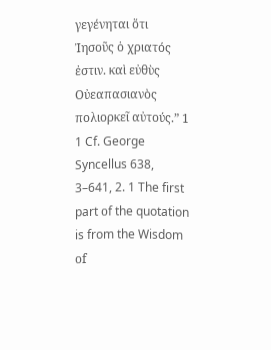γεγένηται ὅτι Ἰησοῦς ὁ χριατός ἐστιν. καὶ εὐθὺς Οὐεαπασιανὸς πολιορκεῖ αὐτούς.” 1 1 Cf. George Syncellus 638, 3–641, 2. 1 The first part οf the quotation is from the Wisdom οf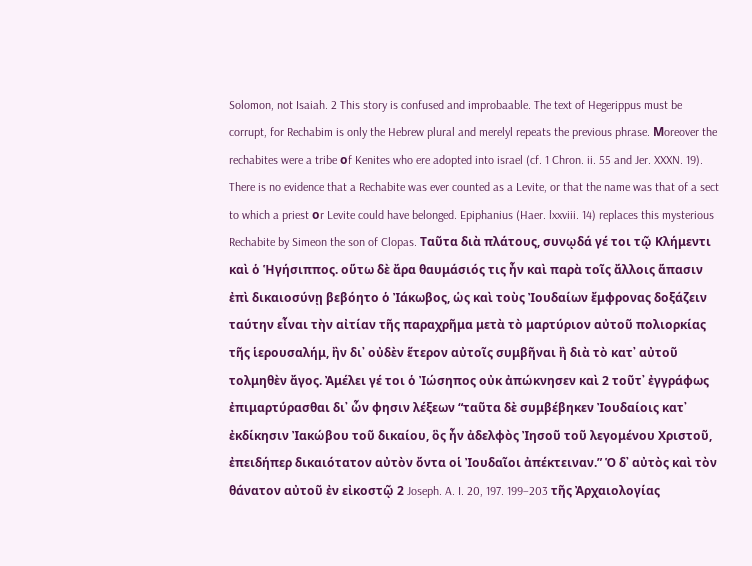Solomon, not Isaiah. 2 This story is confused and improbaable. The text of Hegerippus must be corrupt, for Rechabim is only the Hebrew plural and merelyl repeats the previous phrase. Μoreover the rechabites were a tribe οf Kenites who ere adopted into israel (cf. 1 Chron. ii. 55 and Jer. XXXN. 19). There is no evidence that a Rechabite was ever counted as a Levite, or that the name was that of a sect to which a priest οr Levite could have belonged. Epiphanius (Haer. lxxviii. 14) replaces this mysterious Rechabite by Simeon the son of Clopas. Ταῦτα διὰ πλάτους, συνῳδά γέ τοι τῷ Κλήμεντι καὶ ὁ Ἡγήσιππος. οὕτω δὲ ἄρα θαυμάσιός τις ἦν καὶ παρὰ τοῖς ἄλλοις ἅπασιν ἐπὶ δικαιοσύνῃ βεβόητο ὁ Ἰάκωβος, ὡς καὶ τοὺς Ἰουδαίων ἔμφρονας δοξάζειν ταύτην εἶναι τὴν αἰτίαν τῆς παραχρῆμα μετὰ τὸ μαρτύριον αὐτοῦ πολιορκίας τῆς ἱερουσαλήμ, ἢν δι᾿ οὐδὲν ἕτερον αὐτοῖς συμβῆναι ἢ διὰ τὸ κατ᾿ αὐτοῦ τολμηθὲν ἄγος. Ἀμέλει γέ τοι ὁ Ἰώσηπος οὐκ ἀπώκνησεν καὶ 2 τοῦτ᾿ ἐγγράφως ἐπιμαρτύρασθαι δι᾿ ὧν φησιν λέξεων “ταῦτα δὲ συμβέβηκεν Ἰουδαίοις κατ᾿ ἐκδίκησιν Ἰακώβου τοῦ δικαίου, ὃς ἦν ἀδελφὸς Ἰησοῦ τοῦ λεγομένου Χριστοῦ, ἐπειδήπερ δικαιότατον αὐτὸν ὄντα οἱ Ἰουδαῖοι ἀπέκτειναν.” Ὁ δ᾿ αὐτὸς καὶ τὸν θάνατον αὐτοῦ ἐν εἰκοστῷ 2 Joseph. A. I. 20, 197. 199–203 τῆς Ἀρχαιολογίας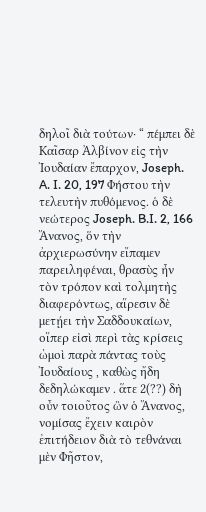δηλοῖ διὰ τούτων· “ πέμπει δὲ Καῖσαρ Ἀλβίνον εἰς τὴν Ἰουδαίαν ἔπαρχον, Joseph. A. I. 20, 197 Φήστου τὴν τελευτὴν πυθόμενος. ὁ δὲ νεώτερος Joseph. B.I. 2, 166 Ἄνανος, ὅν τὴν ἀρχιερωσύνην εἴπαμεν παρειληφέναι, θρασὺς ἦν τὸν τρόπον καὶ τολμητὴς διαφερόντως, αἵρεσιν δὲ μετῄει τὴν Σαδδουκαίων, οἵπερ εἰσὶ περὶ τὰς κρίσεις ὠμοὶ παρὰ πάντας τοὺς Ἰουδαίους , καθὼς ἤδη δεδηλώκαμεν . ἅτε 2(??) δὴ οὖν τοιοῦτος ὢν ὁ Ἄνανος, νομίσας ἔχειν καιρὸν ἐπιτήδειον διὰ τὸ τεθνάναι μὲν Φῆστον,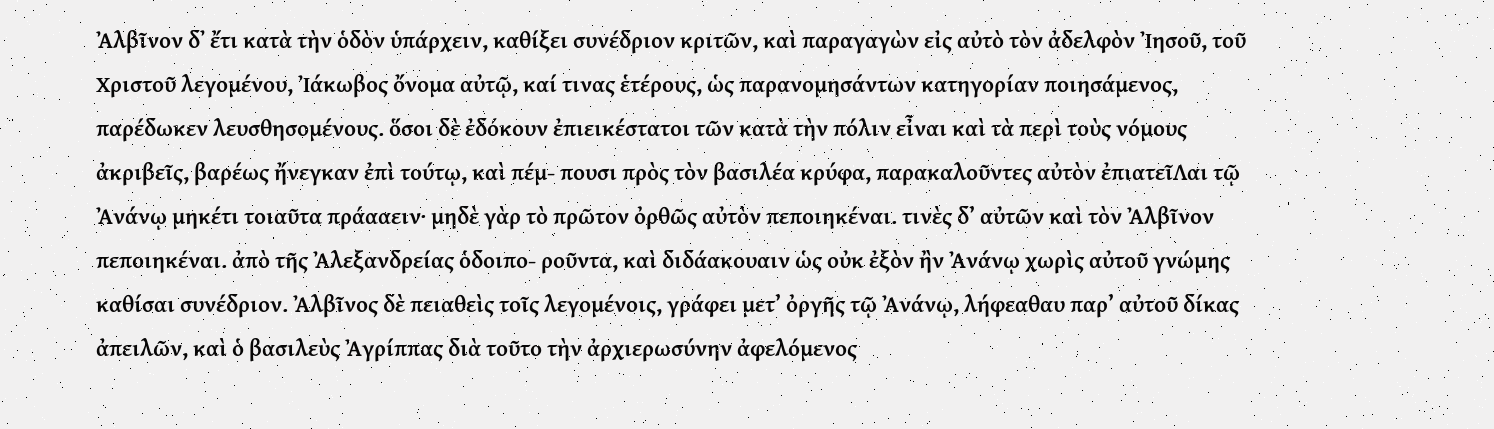Ἀλβῖνον δ᾿ ἔτι κατὰ τὴν ὁδὸν ὑπάρχειν, καθίξει συνέδριον κριτῶν, καὶ παραγαγὼν εἰς αὐτὸ τὸν ἀδελφὸν Ἰησοῦ, τοῦ Χριστοῦ λεγομένου, Ἰάκωβος ὄνομα αὐτῷ, καί τινας ἑτέρους, ὡς παρανομησάντων κατηγορίαν ποιησάμενος, παρέδωκεν λευσθησομένους. ὅσοι δὲ ἐδόκουν ἐπιεικέστατοι τῶν κατὰ τὴν πόλιν εἶναι καὶ τὰ περὶ τοὺς νόμους ἀκριβεῖς, βαρέως ἤνεγκαν ἐπὶ τούτῳ, καὶ πέμ- πουσι πρὸς τὸν βασιλέα κρύφα, παρακαλοῦντες αὐτὸν ἐπιατεῖΛαι τῷ Ἀνάνῳ μηκέτι τοιαῦτα πράααειν· μηδὲ γὰρ τὸ πρῶτον ὀρθῶς αὐτὸν πεποιηκέναι. τινὲς δ’ αὐτῶν καὶ τὸν Ἀλβῖνον πεποιηκέναι. ἀπὸ τῆς Ἀλεξανδρείας ὁδοιπο- ροῦντα, καὶ διδάακουαιν ὡς οὐκ ἐξὸν ἢν Ἀνάνῳ χωρὶς αὐτοῦ γνώμης καθίσαι συνέδριον. Ἀλβῖνος δὲ πειαθεὶς τοῖς λεγομένοις, γράφει μετ’ ὀργῆς τῷ Ἀνάνῳ, λήφεαθαυ παρ’ αὐτοῦ δίκας ἀπειλῶν, καὶ ὁ βασιλεὺς Ἀγρίππας διὰ τοῦτο τὴν ἀρχιερωσύνην ἀφελόμενος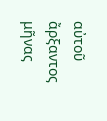αὐτοῦ ἄρξαντος μῆνας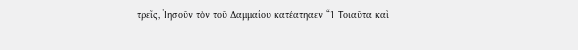τρεῖς, Ἰησοῦν τὸν τοῦ Δαμμαίου κατέατηαεν “1 Τοιαῦτα καὶ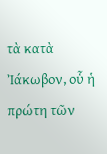τὰ κατὰ Ἰάκωβον, οὗ ἡ πρώτη τῶν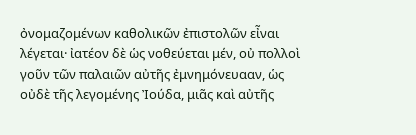ὀνομαζομένων καθολικῶν ἐπιστολῶν εἶναι λέγεται· ἰατέον δὲ ὡς νοθεύεται μέν, οὐ πολλοὶ γοῦν τῶν παλαιῶν αὐτῆς ἐμνημόνευααν, ὡς οὐδὲ τῆς λεγομένης Ἰούδα, μιᾶς καὶ αὐτῆς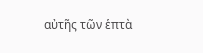αὐτῆς τῶν ἑπτὰ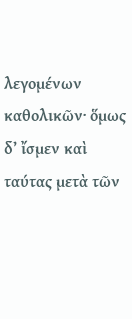λεγομένων καθολικῶν· ὅμως δ’ ἴσμεν καὶ ταύτας μετὰ τῶν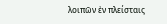λοιπῶν ἐν πλείσταις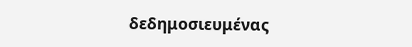δεδημοσιευμένας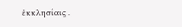ἐκκλησίαις .